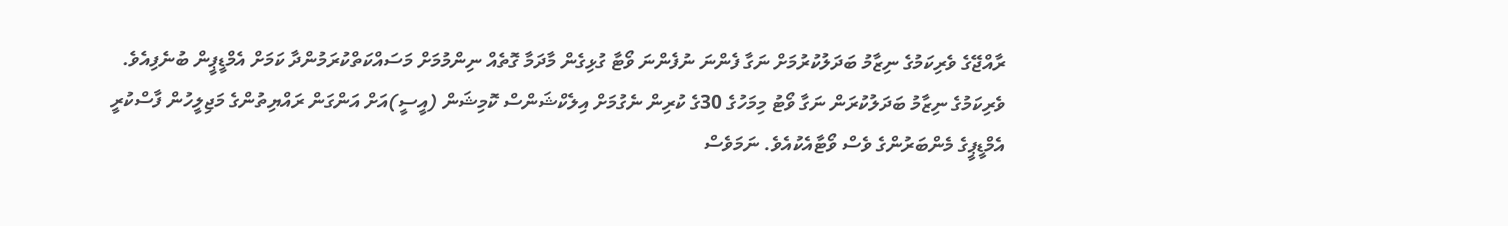ރާއްޖޭގެ ވެރިކަމުގެ ނިޒާމު ބަދަލުކުރުމަށް ނަގާ ފެންނަ ނުފެންނަ ވޯޓާ ގުޅިގެން މާދަމާ ގޮތެއް ނިންމުމަށް މަސައްކަތްކުރަމުންދާ ކަމަށް އެމްޑީޕީން ބުނެފިއެވެ.
ވެރިކަމުގެ ނިޒާމު ބަދަލުކުރަން ނަގާ ވޯޓު މިމަހުގެ 30ގެ ކުރިން ނެގުމަށް އިލެކްޝަންސް ކޮމިޝަން (އީސީ)އަށް އަންގަން ރައްޔިތުންގެ މަޖިލީހުން ފާސްކުރީ އެމްޑީޕީގެ މެންބަރުންގެ ވެސް ވޯޓާއެކުއެވެ. ނަމަވެސް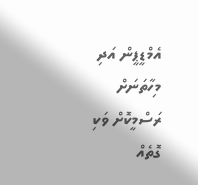އެމްޑީޕީން އަދި މިހާތަނަށް ރަސްމީކޮށް ވަކި ގޮތެއް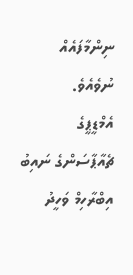ނިންމާފައެއް ނުވެއެވެ.
އެމްޑީޕީގެ ޗެއާޕާސަންގެ ނައިބު އިބްރާހިމް ވަހީދު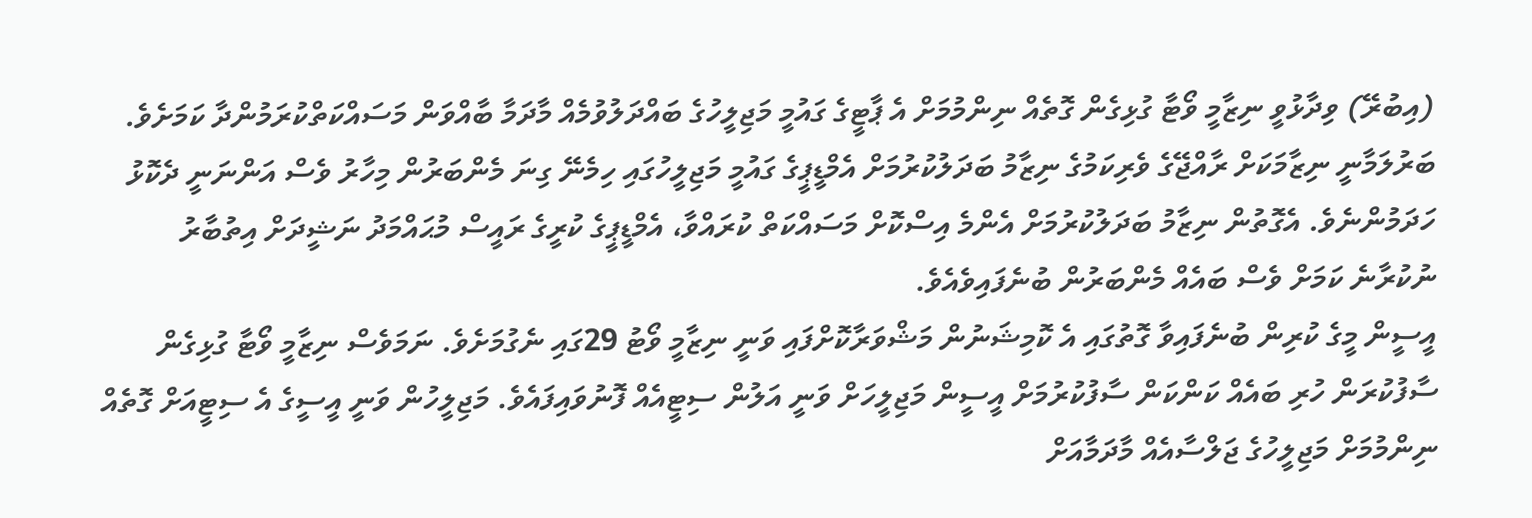(އިބުރޭ) ވިދާޅުވީ ނިޒާމީ ވޯޓާ ގުޅިގެން ގޮތެއް ނިންމުމަށް އެ ޕާޓީގެ ގައުމީ މަޖިލީހުގެ ބައްދަލުވުމެއް މާދަމާ ބާއްވަން މަސައްކަތްކުރަމުންދާ ކަމަށެވެ.
ބަރުލަމާނީ ނިޒާމަކަށް ރާއްޖޭގެ ވެރިކަމުގެ ނިޒާމު ބަދަލުކުރުމަށް އެމްޑީޕީގެ ގައުމީ މަޖިލީހުގައި ހިމެނޭ ގިނަ މެންބަރުން މިހާރު ވެސް އަންނަނީ ދެކޮޅު ހަދަމުންނެވެ. އެގޮތުން ނިޒާމު ބަދަލުކުރުމަށް އެންމެ އިސްކޮށް މަސައްކަތް ކުރައްވާ، އެމްޑީޕީގެ ކުރީގެ ރައީސް މުޙައްމަދު ނަޝީދަށް އިތުބާރު ނުކުރާނެ ކަމަށް ވެސް ބައެއް މެންބަރުން ބުނެފައިވެއެވެ.
އީސީން މީގެ ކުރިން ބުނެފައިވާ ގޮތުގައި އެ ކޮމިޝަނުން މަޝްވަރާކޮށްފައި ވަނީ ނިޒާމީ ވޯޓު 29ގައި ނެގުމަށެވެ. ނަމަވެސް ނިޒާމީ ވޯޓާ ގުޅިގެން ސާފުކުރަން ހުރި ބައެއް ކަންކަން ސާފުކުރުމަށް އީސީން މަޖިލީހަށް ވަނީ އަލުން ސިޓީއެއް ފޮނުވައިފައެވެ. މަޖިލީހުން ވަނީ އީސީގެ އެ ސިޓީއަށް ގޮތެއް ނިންމުމަށް މަޖިލީހުގެ ޖަލްސާއެއް މާދަމާއަށް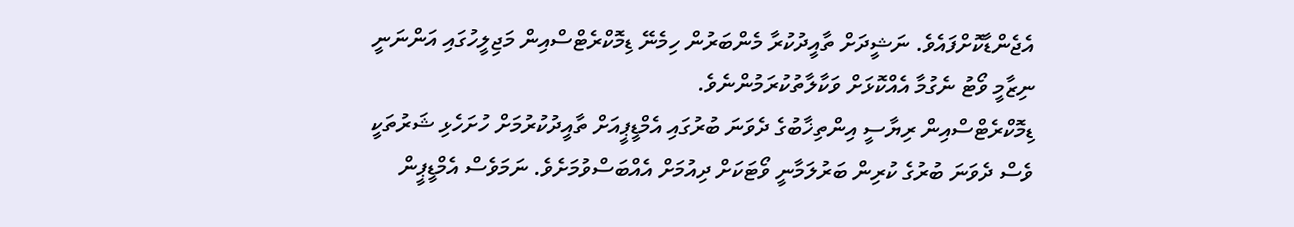އެޖެންޑާކޮށްފައެވެ. ނަޝީދަށް ތާއީދުކުރާ މެންބަރުން ހިމެނޭ ޑިމޮކްރެޓްސްއިން މަޖިލީހުގައި އަންނަނީ ނިޒާމީ ވޯޓު ނެގުމާ އެއްކޮޅަށް ވަކާލާތުކުރަމުންނެވެ.
ޑިމޮކްރެޓްސްއިން ރިޔާސީ އިންތިޚާބުގެ ދެވަނަ ބުރުގައި އެމްޑީޕީއަށް ތާއީދުކުރުމަށް ހުށަހެޅި ޝަރުތަކީ ވެސް ދެވަނަ ބުރުގެ ކުރިން ބަރުލަމާނީ ވޯޓަކަށް ދިއުމަށް އެއްބަސްވުމަށެވެ. ނަމަވެސް އެމްޑީޕީން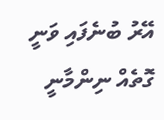އޭރު ބުނެފައި ވަނީ ގޮތެއް ނިންމާނީ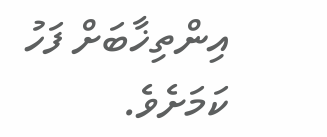އިންތިޚާބަށް ފަހު ކަމަށެވެ.